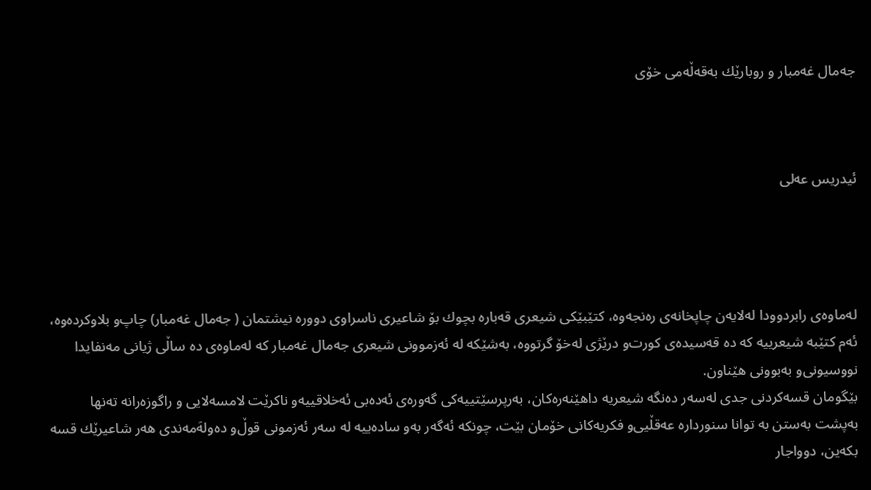جه‌مال غه‌مبار و روبارێك به‌قه‌ڵه‌می خۆی



ئیدریس عه‌لی




له‌ماوه‌ی رابردوودا له‌لایه‌ن چاپخانه‌ی ره‌نجه‌وه‌، كتێبێكی شیعری قه‌باره‌ بچوك بۆ شاعیری ناسراوی دووره‌ نیشتمان ( جه‌مال غه‌مبار) چاپ‌و بلاوكرده‌وه‌، ئه‌م كتێبه‌ شیعرییه‌ كه‌ ده‌ قه‌سیده‌ی كورت‌و درێژی له‌خۆ گرتووه‌، به‌شێكه‌ له‌ ئه‌زموونی شیعری جه‌مال غه‌مبار كه‌ له‌ماوه‌ی ده‌ ساڵی ژیانی مه‌نفایدا نووسیونی‌و به‌بوونی هێناون.
بێگومان قسه‌كردنی جدی له‌سه‌ر ده‌نگه‌ شیعریه‌ داهێنه‌ره‌كان، به‌رپرسێتییه‌كی گه‌وره‌ی ئه‌ده‌بی ئه‌خلاقییه‌‌و ناكرێت لامسه‌لایی ‌و راگوزه‌رانه‌ ته‌نها به‌پشت به‌ستن به‌ توانا سنورداره‌ عه‌قڵیی‌و فكریه‌كانی خۆمان بێت، چونكه‌ ئه‌گه‌ر به‌و ساده‌ییه‌ له‌ سه‌ر ئه‌زمونی قوڵ‌و ده‌وله‌َمه‌ندی هه‌ر شاعیرێك قسه‌ بكه‌ین، دوواجار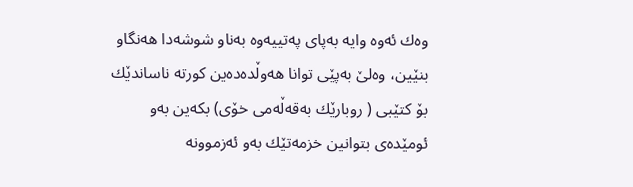وه‌ك ئه‌وه‌ وایه‌ به‌پای په‌تییه‌وه‌ به‌ناو شوشه‌دا هه‌نگاو بنێین، وه‌لێ‌ به‌پێی توانا هه‌وڵده‌ده‌ین كورته‌ ناساندێك بۆ كتێبی ( روبارێك به‌قه‌ڵه‌می خۆی) بكه‌ین به‌و ئومێده‌ی بتوانین خزمه‌تێك به‌و ئه‌زموونه‌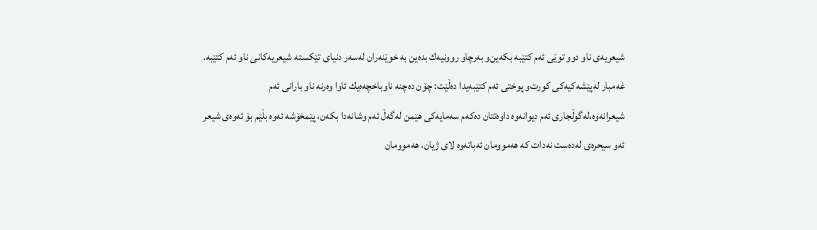شیعریه‌ی ناو دوو توێی ئه‌م كتێبه‌ بكه‌ین‌و به‌رچاو روونیه‌ك بده‌ین به‌ خوێنه‌ران له‌سه‌ر دنیای تێكسته‌ شیعریه‌كانی ناو ئه‌م كتێبه‌.
غه‌مبار له‌پێشه‌كیه‌كی كورت‌و پوختی ئه‌م كتێبه‌یدا ده‌ڵێت: چۆن ده‌چنه‌ ناوباخچه‌ه‌یك ئاوا وه‌رنه‌ ناو بارانی ئه‌م شیعرانه‌وه‌،له‌گوڵجاری ئه‌م دیوانه‌وه‌ داوه‌تتان ده‌كه‌م سه‌مایه‌كی هێمن له‌گه‌ڵ ئه‌م وشانه‌دا بكه‌ن، پێمخۆشه‌ ئه‌وه‌ بڵێم بۆ ئه‌وه‌ی شیعر ئه‌و سیحره‌ی له‌ده‌ست نه‌دات كه‌ هه‌موومان ئه‌باته‌وه‌ لای ژیان، هه‌موومان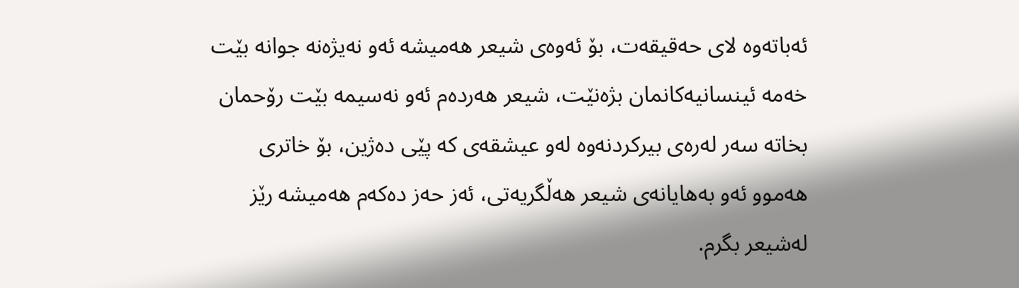ئه‌باته‌وه‌ لای حه‌قیقه‌ت، بۆ ئه‌وه‌ی شیعر هه‌میشه‌ ئه‌و نه‌یژه‌نه‌ جوانه‌ بێت خه‌مه‌ ئینسانیه‌كانمان بژه‌نێت، شیعر هه‌رده‌م ئه‌و نه‌سیمه‌ بێت رۆحمان بخاته‌ سه‌ر له‌ره‌ی بیركردنه‌وه‌ له‌و عیشقه‌ی كه‌ پێی ده‌ژین، بۆ خاتری هه‌موو ئه‌و به‌هایانه‌ی شیعر هه‌ڵگریه‌تی، ئه‌ز حه‌ز ده‌كه‌م هه‌میشه‌ رێز له‌شیعر بگرم.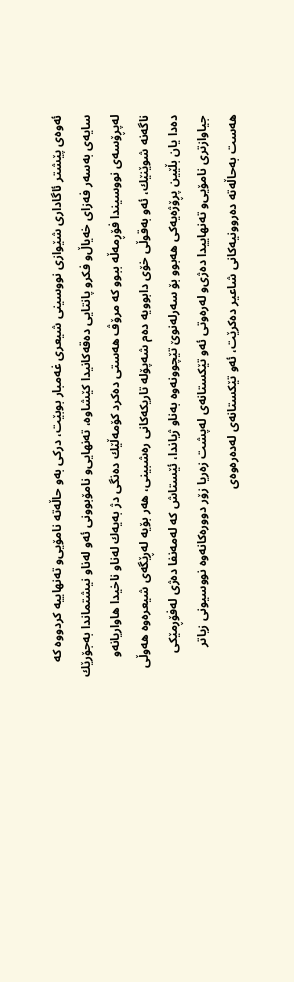ئه‌وه‌ی پێشتر ئاگاداری شێوازی نووسینی شیعری غه‌مبار بوبێت، دركی به‌و حاڵه‌ته‌ نامۆیی‌و ته‌نهاییه‌ كردووه‌ كه‌ سایه‌ی به‌سه‌ر فه‌زای خه‌یاڵ‌و فكرو پانتایی ده‌قه‌كانیدا كێشاوه‌، ته‌نهایی‌و نامۆبوونی ئه‌و له‌ناو نیشتماندا به‌جۆرێك له‌پڕۆسه‌ی نووسیندا فۆڕمه‌ڵه‌ ببوو كه‌ مرۆڤ هه‌ستی ده‌كرد كۆمه‌ڵێك ده‌نگی دژ به‌یه‌ك له‌ناو ناخیدا هاواریانه‌‌و ناگه‌نه‌ شوێنێك، ئه‌و به‌قوڵی خۆی دابوویه‌ ده‌م شه‌پۆله‌ تاریكه‌كانی ره‌شبینی، هه‌ر بۆیه‌ له‌ڕێگه‌ی شیعره‌وه‌ هه‌وڵی ده‌دا یان بڵێین پڕۆژه‌یه‌كی هه‌بوو بۆ سه‌رله‌نوێ تێچوونه‌وه‌ به‌ناو ژیاندا، ئێستاش كه‌ له‌مه‌نفا ده‌ژی له‌فۆڕمێكی جیاوازتری نامۆیی‌و ته‌نهاییدا ده‌ژی‌و له‌ره‌وتی ئه‌و تێكستانه‌ی له‌پشت زه‌ریا زۆر دووره‌كانه‌وه‌ نووسیونی زیاتر هه‌ست به‌حاڵه‌ته‌ ده‌روونیه‌كانی شاعیر ده‌كرێت، ئه‌و تێكستانه‌ی له‌ده‌ره‌وه‌ی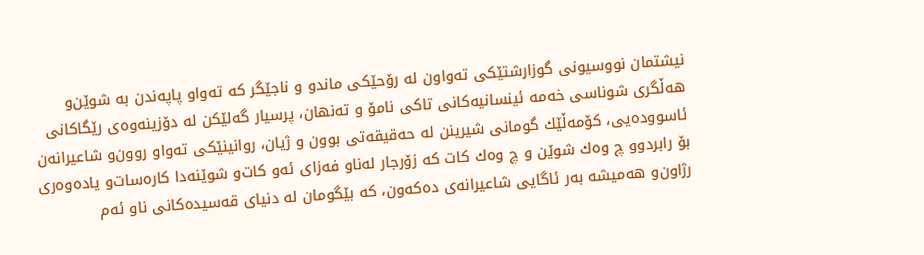نیشتمان نووسیونی گوزارشتێكی ته‌واون له‌ رۆحێكی ماندو و ناجێگر كه‌ ته‌واو پاپه‌ندن به‌ شوێن‌و هه‌ڵگری شوناسی خه‌مه‌ ئینسانیه‌كانی تاكی نامۆ و ته‌نهان، پرسیار گه‌لێكن له‌ دۆزینه‌وه‌ی رێگاكانی ئاسووده‌یی، كۆمه‌ڵێك گومانی شیرینن له‌ حه‌قیقه‌تی بوون ‌و ژیان، روانینێكی ته‌واو روون‌و شاعیرانه‌ن بۆ رابردوو چ وه‌ك شوێن ‌و چ وه‌ك كات كه‌ زۆرجار له‌ناو فه‌زای ئه‌و كات‌و شوێنه‌دا كاره‌سات‌و یاده‌وه‌ری رژاون‌و هه‌میشه‌ به‌ر ئاگایی شاعیرانه‌ی ده‌كه‌ون، كه‌ بێگومان له‌ دنیای قه‌سیده‌كانی ناو ئه‌م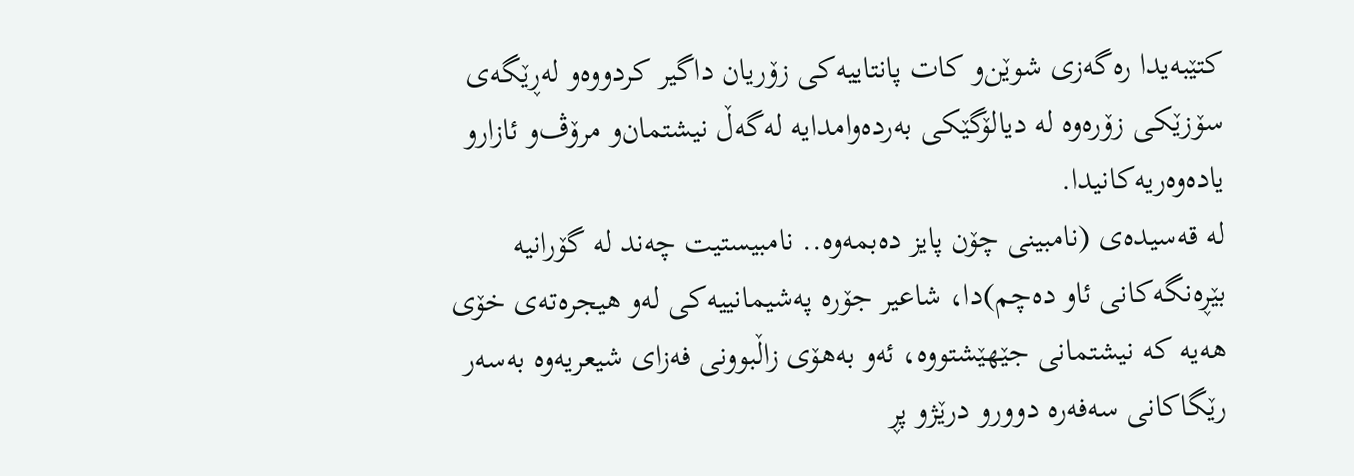كتێبه‌یدا ره‌گه‌زی شوێن‌و كات پانتاییه‌كی زۆریان داگیر كردووه‌‌و له‌ڕێگه‌ی سۆزێكی زۆره‌وه‌ له‌ دیالۆگێكی به‌رده‌وامدایه‌ له‌گه‌ڵ نیشتمان‌و مرۆڤ‌و ئازار‌و یاده‌وه‌ریه‌كانیدا.
له‌ قه‌سیده‌ی (نامبینی چۆن پایز ده‌بمه‌وه‌.. نامبیستیت چه‌ند له‌ گۆرانیه‌ بێڕه‌نگه‌كانی ئاو ده‌چم)دا، شاعیر جۆره‌ په‌شیمانییه‌كی له‌و هیجره‌ته‌ی خۆی هه‌یه‌ كه‌ نیشتمانی جێهێشتووه‌، ئه‌و به‌هۆی زاڵبوونی فه‌زای شیعریه‌وه‌ به‌سه‌ر رێگاكانی سه‌فه‌ره‌ دوورو درێژ‌و پڕ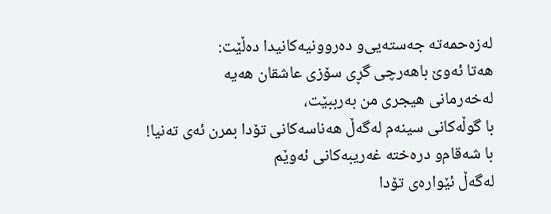له‌زه‌حمه‌ته‌ جه‌سته‌یی‌و ده‌روونیه‌كانیدا ده‌ڵێت:
هه‌تا ئه‌وێ‌ باهه‌رچی گڕی سۆزی عاشقان هه‌یه‌
له‌خه‌رمانی هیجری من به‌رببێت،
با گوڵه‌كانی سینه‌م له‌گه‌ڵ هه‌ناسه‌كانی تۆدا بمرن ئه‌ی ته‌نیا!
با شه‌قام‌و دره‌خته‌ غه‌ریبه‌كانی ئه‌وێم
له‌گه‌ڵ ئێواره‌ی تۆدا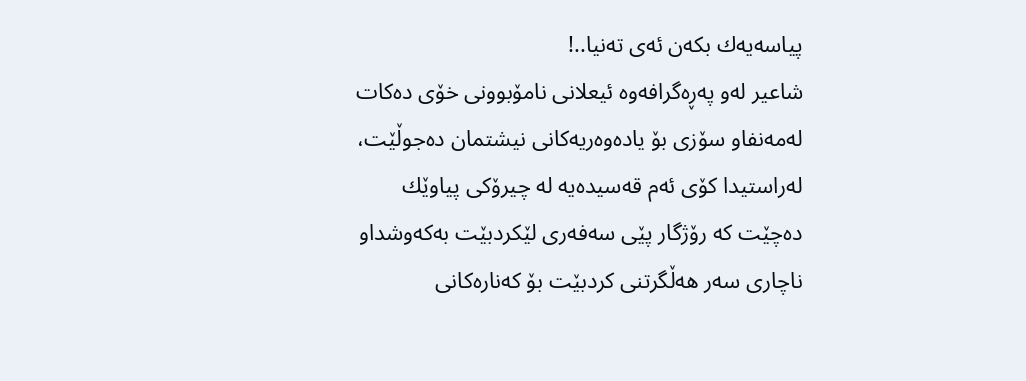پیاسه‌یه‌ك بكه‌ن ئه‌ی ته‌نیا..!
شاعیر له‌و په‌ڕه‌گرافه‌وه‌ ئیعلانی نامۆبوونی خۆی ده‌كات له‌مه‌نفا‌و سۆزی بۆ یاده‌وه‌ریه‌كانی نیشتمان ده‌جوڵێت، له‌راستیدا كۆی ئه‌م قه‌سیده‌یه‌ له‌ چیرۆكی پیاوێك ده‌چێت كه‌ رۆژگار پێی سه‌فه‌ری لێكردبێت به‌كه‌وشداو ناچاری سه‌ر هه‌ڵگرتنی كردبێت بۆ كه‌ناره‌كانی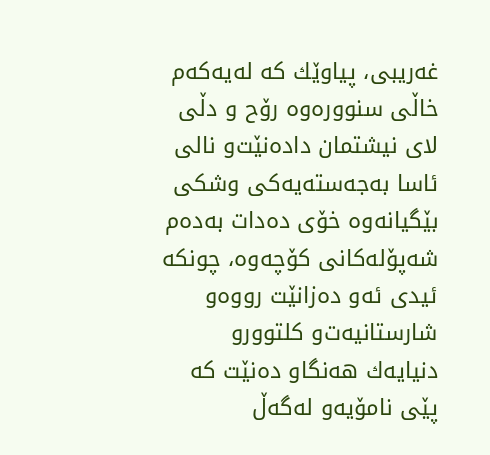غه‌ریبی، پیاوێك كه‌ له‌یه‌كه‌م خاڵی سنووره‌وه‌ رۆح ‌و دڵی لای نیشتمان داده‌نێت‌و نالی ئاسا به‌جه‌سته‌یه‌كی وشكی بێگیانه‌وه‌ خۆی ده‌دات به‌ده‌م شه‌پۆله‌كانی كۆچه‌وه‌، چونكه‌ ئیدی ئه‌و ده‌زانێت رووه‌و شارستانیه‌ت‌و كلتوورو دنیایه‌ك هه‌نگاو ده‌نێت كه‌ پێی نامۆیه‌‌و له‌گه‌ڵ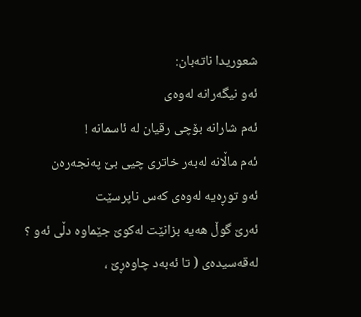شعوریدا ناته‌بان:
ئه‌و نیگه‌رانه‌ له‌وه‌ی
ئه‌م شارانه‌ بۆچی رقیان له‌ ئاسمانه‌ !
ئه‌م ماڵانه‌ له‌به‌ر خاتری چیی بێ په‌نجه‌ره‌ن
ئه‌و توڕه‌یه‌ له‌وه‌ی كه‌س ناپرسێت
ئه‌رێ‌ گوڵ هه‌یه‌ بزانێت له‌كوێ‌ جێماوه‌ دڵی ئه‌و ؟
له‌قه‌سیده‌ی ( تا ئه‌به‌د چاوه‌ڕێ‌ ،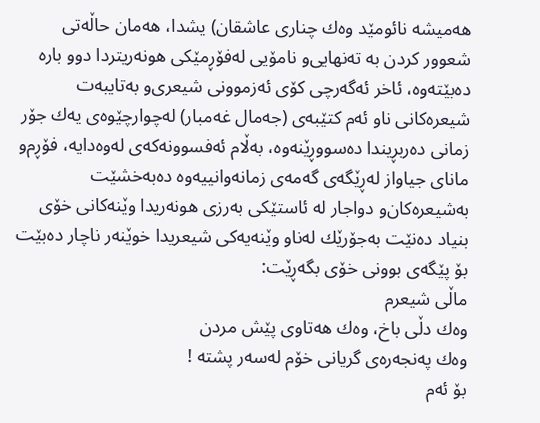هه‌میشه‌ نائومێد وه‌ك چناری عاشقان) یشدا، هه‌مان حاڵه‌تی شعوور كردن به‌ ته‌نهایی‌و نامۆیی له‌فۆڕمێكی هونه‌ریتردا دوو باره‌ ده‌بێته‌وه‌، ئاخر ئه‌گه‌رچی كۆی ئه‌زموونی شیعری‌و به‌تایبه‌ت شیعره‌كانی ناو ئه‌م كتێبه‌ی (جه‌مال غه‌مبار) له‌چوارچێوه‌ی یه‌ك جۆر زمانی ده‌ربڕیندا ده‌سووڕێنه‌وه‌، به‌ڵام ئه‌فسوونه‌كه‌ی له‌وه‌دایه‌، فۆڕم‌و مانای جیاواز له‌ڕێگه‌ی گه‌مه‌ی زمانه‌وانییه‌وه‌ ده‌به‌خشێت به‌شیعره‌كان‌و دواجار له‌ ئاستێكی به‌رزی هونه‌ریدا وێنه‌كانی خۆی بنیاد ده‌نێت به‌جۆرێك له‌ناو وێنه‌یه‌كی شیعریدا خوێنه‌ر ناچار ده‌بێت بۆ پێگه‌ی بوونی خۆی بگه‌ڕێت:
ماڵی شیعرم
وه‌ك دڵی باخ، وه‌ك هه‌تاوی پێش مردن
وه‌ك په‌نجه‌ره‌ی گریانی خۆم له‌سه‌ر پشته‌ !
بۆ ئه‌م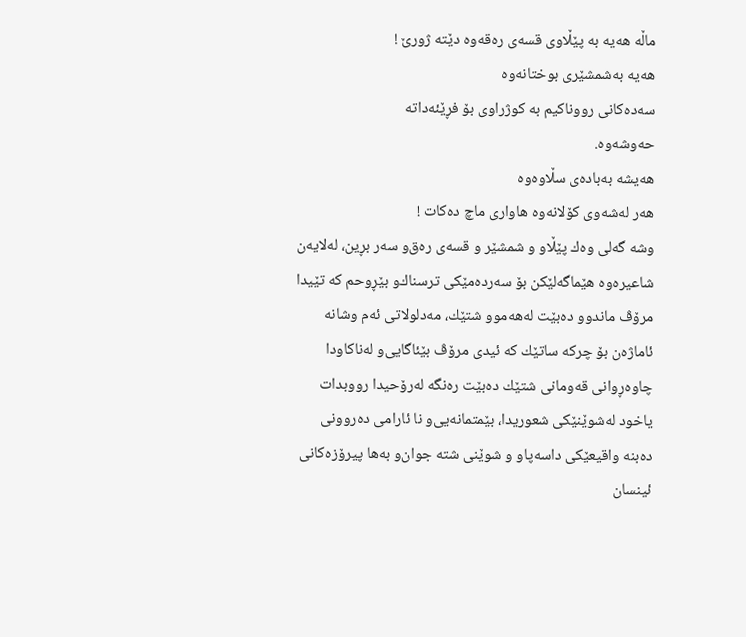ماڵه‌ هه‌یه‌ به‌ پێڵاوی قسه‌ی ره‌قه‌وه‌ دێته‌ ژورێ‌ !
هه‌یه‌ به‌شمشێری بوختانه‌وه‌
سه‌ده‌كانی رووناكیم به‌ كوژراوی بۆ فڕێئه‌داته‌
حه‌وشه‌وه‌.
هه‌یشه‌ به‌باده‌ی سڵاوه‌وه‌
هه‌ر له‌شه‌وی كۆلانه‌وه‌ هاواری ماچ ده‌كات !
وشه‌ گه‌لی وه‌ك پێڵاو و شمشێر و قسه‌ی ره‌ق‌و سه‌ر بڕین، له‌لایه‌ن شاعیره‌وه‌ هێماگه‌لێكن بۆ سه‌رده‌مێكی ترسناك‌و بێڕوحم كه‌ تێیدا مرۆڤ ماندوو ده‌بێت له‌هه‌موو شتێك، مه‌دلولاتی ئه‌م وشانه‌ ئاماژه‌ن بۆ چركه‌ ساتێك كه‌ ئیدی مرۆڤ بێئاگایی‌و له‌ناكاودا چاوه‌ڕوانی قه‌ومانی شتێك ده‌بێت ره‌نگه‌ له‌رۆحیدا رووبدات یاخود له‌شوێنێكی شعوریدا، بێمتمانه‌یی‌و نا ئارامی ده‌روونی ده‌بنه‌ واقیعێكی داسه‌پاو و شوێنی شته‌ جوان‌و به‌ها پیرۆزه‌كانی ئینسان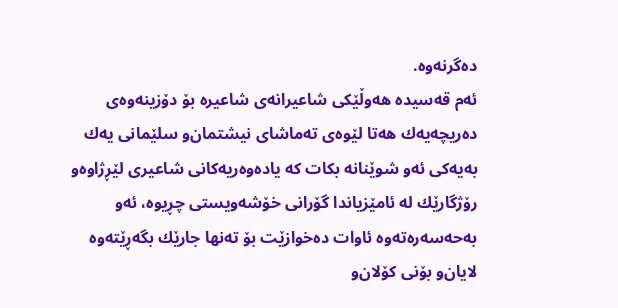ده‌گرنه‌وه‌.
ئه‌م قه‌سیده‌ هه‌وڵێكی شاعیرانه‌ی شاعیره‌ بۆ دۆزینه‌وه‌ی ده‌ریچه‌یه‌ك هه‌تا لێوه‌ی ته‌ماشای نیشتمان‌و سلێمانی یه‌ك به‌یه‌كی ئه‌و شوێنانه‌ بكات كه‌ یاده‌وه‌ریه‌كانی شاعیری لێڕژاوه‌‌و رۆژگارێك له‌ ئامێزیاندا گۆرانی خۆشه‌ویستی چڕیوه‌، ئه‌و به‌حه‌سه‌ره‌ته‌وه‌ ئاوات ده‌خوازێت بۆ ته‌نها جارێك بگه‌ڕێته‌وه‌ لایان‌و بۆنی كۆلان‌و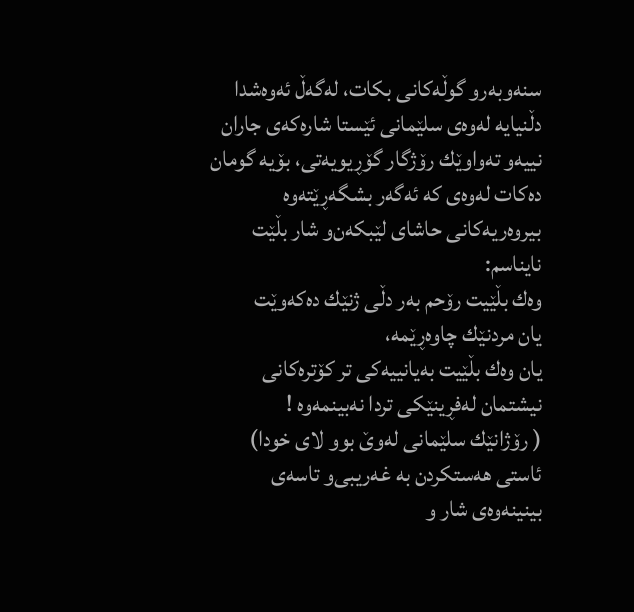سنه‌وبه‌رو گوڵه‌كانی بكات، له‌گه‌ڵ ئه‌وه‌شدا دڵنیایه‌ له‌وه‌ی سلێمانی ئێستا شاره‌كه‌ی جاران نییه‌‌و ته‌واوێك رۆژگار گۆڕیویه‌تی، بۆیه‌ گومان ده‌كات له‌وه‌ی كه‌ ئه‌گه‌ر بشگه‌ڕێته‌وه‌ بیروه‌ریه‌كانی حاشای لێبكه‌ن‌و شار بڵێت نایناسم:
وه‌ك بڵێیت رۆحم به‌ر دڵی ژنێك ده‌كه‌وێت
یان مردنێك چاوه‌ڕێمه‌،
یان وه‌ك بڵێیت به‌یانییه‌كی تر كۆتره‌كانی نیشتمان له‌فڕینێكی تردا نه‌بینمه‌وه‌ !
( رۆژانێك سلێمانی له‌وێ‌ بوو لای خودا) ئاستی هه‌ستكردن به‌ غه‌ریبی‌و تاسه‌ی بینینه‌وه‌ی شار ‌و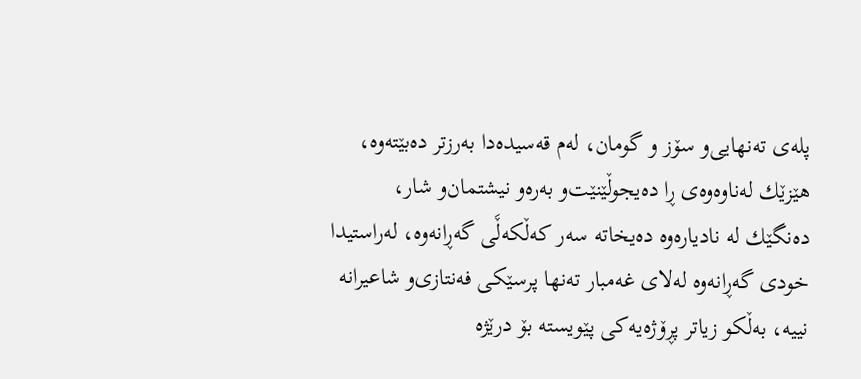پله‌ی ته‌نهایی‌و سۆز و گومان، له‌م قه‌سیده‌دا به‌رزتر ده‌بێته‌وه‌، هێزێك له‌ناوه‌وه‌ی ڕا ده‌یجوڵێنێت‌و به‌ره‌و نیشتمان‌و شار، ده‌نگێك له‌ نادیاره‌وه‌ ده‌یخاته‌ سه‌ر كه‌ڵكه‌ڵَی گه‌ڕانه‌وه‌، له‌راستیدا خودی گه‌ڕانه‌وه‌ له‌لای غه‌مبار ته‌نها پرسێكی فه‌نتازی‌و شاعیرانه‌ نییه‌، به‌ڵكو زیاتر پڕۆژه‌یه‌كی پێویسته‌ بۆ درێژه‌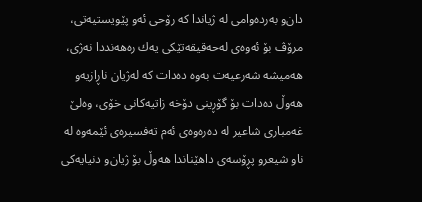دان‌و به‌رده‌وامی له‌ ژیاندا كه‌ رۆحی ئه‌و پێویستیه‌تی، مرۆڤ بۆ ئه‌وه‌ی له‌حه‌قیقه‌تێكی یه‌ك ره‌هه‌نددا نه‌ژی، هه‌میشه‌ شه‌رعیه‌ت به‌وه‌ ده‌دات كه‌ له‌ژیان ناڕازیه‌‌و هه‌وڵ ده‌دات بۆ گۆڕینی دۆخه‌ زاتیه‌كانی خۆی، وه‌لێ‌ غه‌مباری شاعیر له‌ ده‌ره‌وه‌ی ئه‌م ته‌فسیره‌ی ئێمه‌وه‌ له‌ ناو شیعرو پڕۆسه‌ی داهێناندا هه‌وڵ بۆ ژیان‌و دنیایه‌كی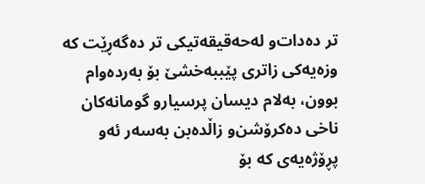تر ده‌دات‌و له‌حه‌قیقه‌تیكی تر ده‌گه‌ڕێت كه‌ وزه‌یه‌كی زاتری پێببه‌خشێ‌ بۆ به‌رده‌وام بوون، به‌لام دیسان پرسیار‌و گومانه‌كان ناخی ده‌كرۆشن‌و زاڵده‌بن به‌سه‌ر ئه‌و پڕۆژه‌یه‌ی كه‌ بۆ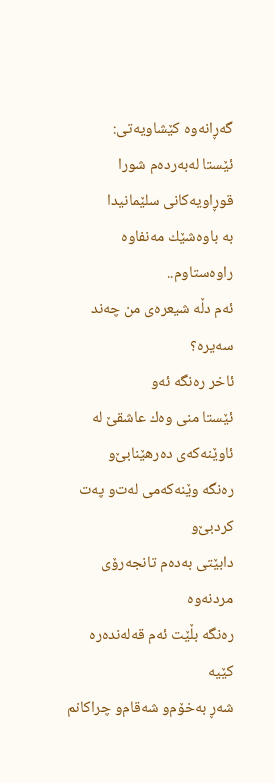گه‌ڕانه‌وه‌ كێشاویه‌تی:
ئێستا له‌به‌رده‌م شورا قوڕاویه‌كانی سلێمانیدا
به‌ باوه‌شێك مه‌نفاوه‌ راوه‌ستاوم..
ئه‌م دڵه‌ شیعره‌ی من چه‌ند سه‌یره‌؟
ئاخر ره‌نگه‌ ئه‌و
ئێستا منی وه‌ك عاشقێ‌ له‌ ئاوێنه‌كه‌ی ده‌رهێنابێ‌‌و
ره‌نگه‌ وێنه‌كه‌می له‌ت‌و په‌ت كردبێ‌‌و
دابێتی به‌ده‌م تانجه‌رۆی مردنه‌وه‌
ره‌نگه‌ بڵێت ئه‌م قه‌له‌نده‌ره‌ كێیه‌
شه‌ڕ به‌خۆم‌و شه‌قام‌و چراكانم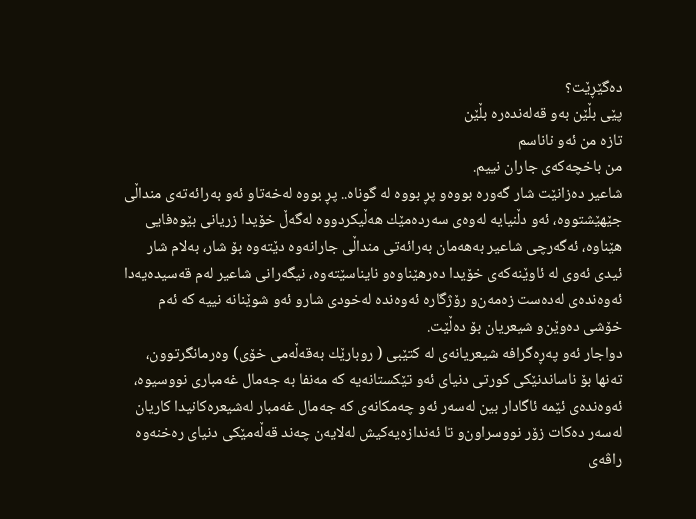ده‌گێڕێت؟
پێی بڵێن به‌و قه‌له‌نده‌ره‌ بڵێن
تازه‌ من ئه‌و ناناسم
من باخچه‌كه‌ی جاران نییم.
شاعیر ده‌زانێت شار گه‌وره‌ بووه‌‌و پڕ بووه‌ له‌ گوناه.. پڕ بووه‌ له‌خه‌تا‌و ئه‌و به‌رائه‌ته‌ی منداڵی جێهێشتووه‌، ئه‌و دڵنیایه‌ له‌وه‌ی سه‌رده‌مێك هه‌ڵیكردووه‌ له‌گه‌ڵ خۆیدا زریانی بێوه‌فایی هێناوه‌، ئه‌گه‌رچی شاعیر به‌هه‌مان به‌رائه‌تی منداڵی جارانه‌وه‌ دێته‌وه‌ بۆ شار، به‌لام شار ئیدی ئه‌وی له‌ ئاوێنه‌كه‌ی خۆیدا ده‌رهێناوه‌‌و نایناسێته‌وه‌، نیگه‌رانی شاعیر له‌م قه‌سیده‌یه‌دا ئه‌وه‌نده‌ی له‌ده‌ست زه‌مه‌ن‌و رۆژگاره‌ ئه‌وه‌نده‌ له‌خودی شارو ئه‌و شوێنانه‌ نییه‌ كه‌ ئه‌م خۆشی ده‌وێن‌و شیعریان بۆ ده‌ڵێت.
دواجار ئه‌و په‌ڕه‌گرافه‌ شیعریانه‌ی له‌ كتێبی ( روبارێك به‌قه‌ڵه‌می خۆی) وه‌رمانگرتوون، ته‌نها بۆ ناساندنێكی كورتی دنیای ئه‌و تێكستانه‌یه‌ كه‌ مه‌نفا به‌ جه‌مال غه‌مباری نووسیوه‌، ئه‌وه‌نده‌ی ئێمه‌ ئاگادار بین له‌سه‌ر ئه‌و چه‌مكانه‌ی كه‌ جه‌مال غه‌مبار له‌شیعره‌كانیدا كاریان له‌سه‌ر ده‌كات زۆر نووسراون‌و تا ئه‌ندازه‌یه‌كیش له‌لایه‌ن چه‌ند قه‌ڵه‌مێكی دنیای ره‌خنه‌وه‌ راڤه‌ی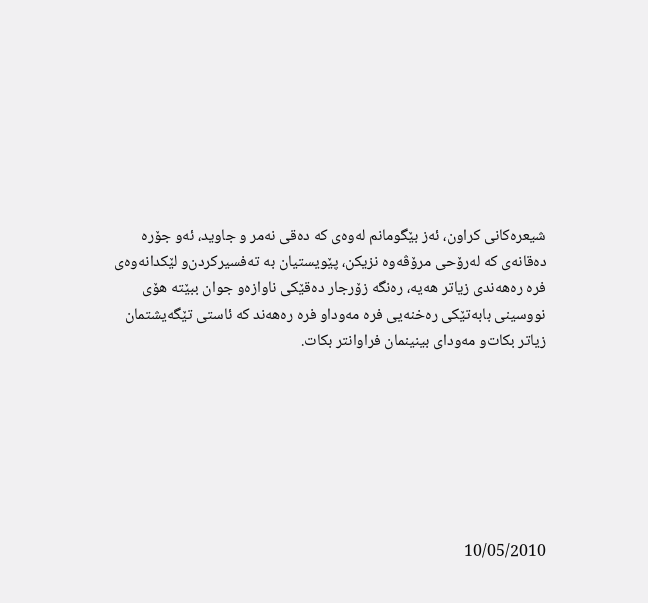شیعره‌كانی كراون، ئه‌ز بێگومانم له‌وه‌ی كه‌ ده‌قی نه‌مر ‌و جاوید، ئه‌و جۆره‌ ده‌قانه‌ی كه‌ له‌رۆحی مرۆڤه‌وه‌ نزیكن، پێویستیان به‌ ته‌فسیركردن‌و لێكدانه‌وه‌ی فره‌ ره‌هه‌ندی زیاتر هه‌یه‌، ره‌نگه‌ زۆرجار ده‌قێكی ناوازه‌‌و جوان ببێته‌ هۆی نووسینی بابه‌تێكی ره‌خنه‌یی فره‌ مه‌وداو فره‌ ره‌هه‌ند كه‌ ئاستی تێگه‌یشتمان زیاتر بكات‌و مه‌ودای بینینمان فراوانتر بكات.







10/05/2010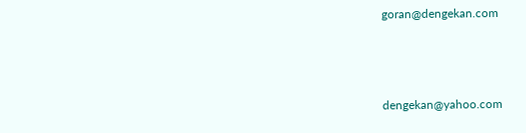goran@dengekan.com



dengekan@yahoo.com